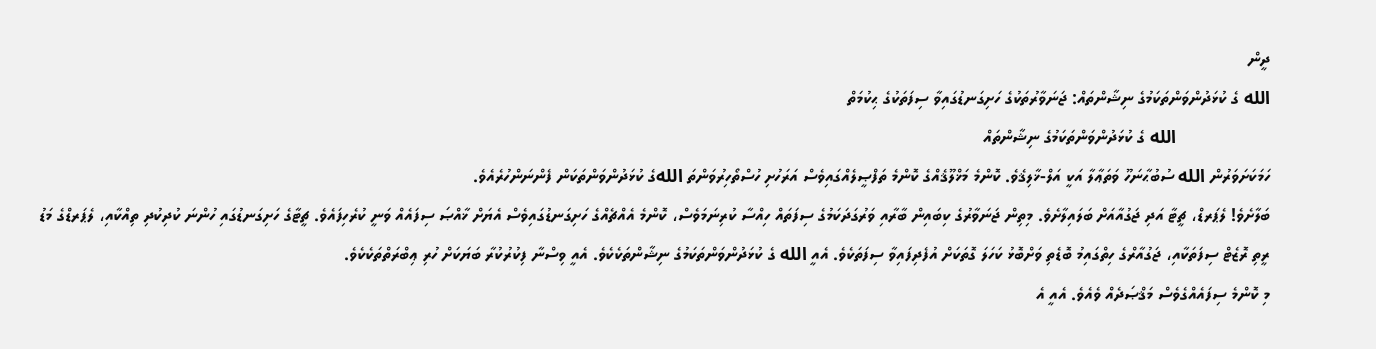ދީން
الله ގެ ކުޅަދުންވަންތަކަމުގެ ނިޝާންތައް: ޖަނަވާރުތަކުގެ ހަށިގަނޑުގައިވާ ސިފަތަކުގެ ޙިކުމަތް
                    الله ގެ ކުޅަދުންވަންތަކަމުގެ ނިޝާންތައް
ހަމަކަށަވަރުން الله ސުބުޙާނަހޫ ވަތަޢާލާ އަކީ އަލް-ޚާލިޤެވެ. ކޮންމެ މަޚްލޫޤެއްގެ ކޮންމެ ތަފްޞީލެއްގައިވެސް އަރަހުށި ހުސްތޯހިރުވަންތަ اللهގެ ކުޅަދުންވަންތަކަން ފެންނަންހުރެއެވެ.
ބަލާށެވެ! ލެޕަރޑް، ޗީޓާ އަދި ޖަގުއާއަށް ބަލައިލާށެވެ. މިތިން ޖަނަވާރުގެ ކިބައިން ބާރާއި ވަރުގަދަކަމުގެ ސިފަތައް ހިއްސާ ކުރިނަމަވެސް، ކޮންމެ އެއްޗެއްގެ ހަށިގަނޑުގައިވެސް އެޔަށް ޚާއްޞަ ސިފައެއް ވަނީ ކުރެހިފައެވެ. ޗީޓާގެ ހަށިގަނޑުގައި ހުންނަ ކުދިކުދި ތިއްކާއި، ލެޕަރޑްގެ މަޑު ރީތި ރޮޒެޓް ސިފަތަކާއި، ޖަގުއާރްގެ ހިތްގައިމު ބޮޑެތި ވަށްބޮޅު ކަހަލަ ގޮތަކަށް އުފެދިފައިވާ ސިފަތަކެވެ. އެއީ الله ގެ ކުޅަދުންވަންތަކަމުގެ ނިޝާންތަކެކެވެ. އެއީ ވިސްނާ ފިކުރުކުރާ ބަޔަކަށް ހުރި ޢިބްރަތްތަކެކެވެ.
މި ކޮންމެ ސިފައެއްގެވެސް މަޤްޞަދެއް ވެއެވެ. އެއީ އެ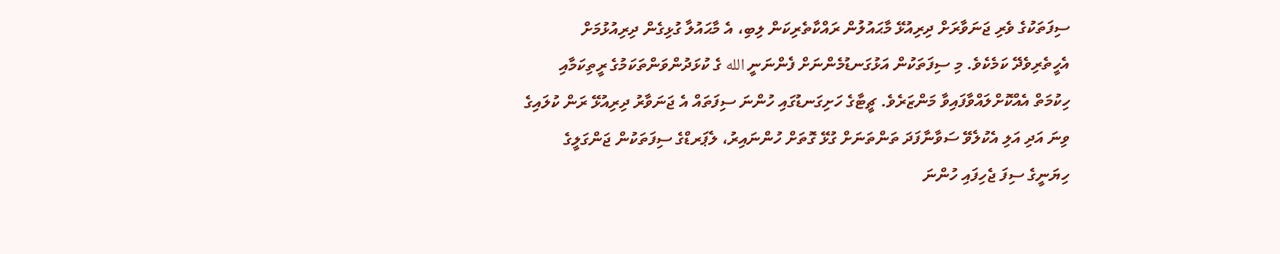ސިފަތަކުގެ ވެރި ޖަނަވާރަށް ދިރިއުޅޭ މާޙައުލުން ރައްކާތެރިކަން ލިބި، އެ މާޙައުލާ ގުޅިގެން ދިރިއުޅުމަށް އެހީތެރިވެދޭ ކަމެކެވެ. މި ސިފަތަކުން އަޅުގަނޑުމެންނަށް ފެންނަނީ الله ގެ ކުޅަދުންވަންތަކަމުގެ ރީތިކަމާއި ހިކުމަތް އެއްކޮށްލައްވާފައިވާ މަންޒަރެވެ. ޗީޓާގެ ހަށިގަނޑުގައި ހުންނަ ސިފަތައް އެ ޖަނަވާރު ދިރިއުޅޭ ރަން ކުލައިގެ ވިނަ އަދި އަލި އެކުލެވޭ ސަވާނާފަދަ ތަންތަނަށް ގުޅޭ ގޮތަށް ހުންނައިރު، ލެޕަރޑްގެ ސިފަތަކުން ޖަންގަލީގެ ހިޔަނީގެ ސިފަ ޖެހިފައި ހުންނަ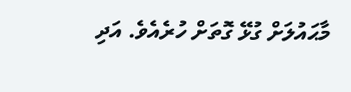މާޙައުލަށް ގުޅޭ ގޮތަށް ހުރެއެވެ. އަދި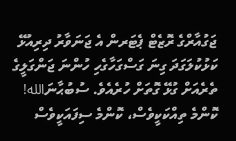ޖަގުއާރްގެ ރޮޒެޓް ޕެޓަރން އެ ޖަނަވާރު ދިރިއުޅޭ ކަޅުކުލަގަދަ ގިނަ ގަސްގަހާގެހި ހުންނަ ޖަންގަލީގެ ތެރެއަށް ގުޅޭ ގޮތަށް ހުރެއެވެ. ސުބުޙާނަالله! ކޮންމެ ތިއްކަކީވެސް، ކޮންމެ ސިފައަކީވެސް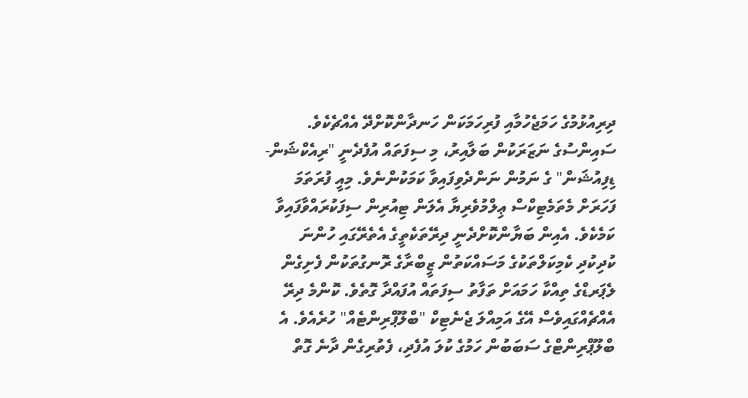ދިރިއުޅުމުގެ ހަމަޖެހުމާއި ފުރިހަމަކަން ހަނދާންކޮށްދޭ އެއްޗެކެވެ.
ސައިންސުގެ ނަޒަރަކުން ބަލާއިރު، މި ސިފަތައް އުފެދެނީ "ރިއެކްޝަން-ޑިފިއުޝަން" ގެ ނަމުން ނަންދެވިފައިވާ ކަމަކުންނެވެ. މިއީ ފުރަތަމަ ފަހަރަށް މެތަމެޓިކްސް ޢިލްމުވެރިޔާ އެލަން ޓިއުރިން ސިފަކުރައްވާފައިވާ ކަމެކެވެ. އެއިން ބަޔާންކޮށްދެނީ ދިރޭތަކެތީގެ އެތެރޭގައި ހުންނަ ކުދިކުދި ކެމިކަލްތަކުގެ މަސައްކަތުން ޒީބްރާގެ ރޮނގުތަކުން ފެށިގެން ލެޕަރޑްގެ ތިއްކާ ހަމައަށް ތަފާތު ސިފަތައް އުފައްދާ ގޮތެވެ. ކޮންމެ ދިރޭ އެއްޗެއްގައިވެސް އޭގެ އަމިއްލަ ޖެނެޓިކް "ބްލޫޕްރިންޓެއް" ހުރެއެވެ. އެ ބްލޫޕްރިންޓްގެ ސަބަބުން ހަމުގެ ކުލަ އުފެދި، ފެތުރިގެން ދާނެ ގޮތް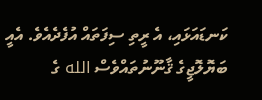ކަނޑައަޅައި، އެ ރީތި ސިފަތައް އުފެދެއެވެ. އެއީ ބަޔޮލޮޖީގެ ޤާނޫނުތައްވެސް الله ގެ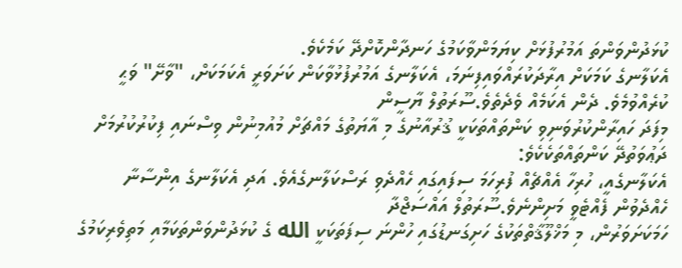ކުޅަދުންވަންތަ އަމުރުފުޅަށް ކިޔަމަންވާކަމުގެ ހަނދާންކޮށްދޭ ކަމެކެވެ.
އެކަލާނގެ ކަމަކަށް އިރާދަކުރައްވައިފިނަމަ، އެކަލާނގެ އަމުރުފުޅުވާކަން ކަށަވަރީ އެކަމަކަށް، "ވާށޭ" ވަޙީ ކުރެއްވުމެވެ. ދެން އެކަމެއް ވެދެތެވެ.ސޫރަތުލް ޔާސީން
މިފަދަ ހައިރާންކުރުވަނިވި ކަންތައްތަކަކީ ޤުރުއާނުގެ މި އާޔަތުގެ މައްޗަށް މުއުމިނުން ވިސްނައި ފިކުރުކުރުމަށް ދަޢުވަތުދޭ ކަންތައްތަކެކެވެ:
އެކަލާނގެއީ، ހުރިހާ އެއްޗެއް ފުރިހަމަ ސިފައިގައި ހެއްދެވި ރަސްކަލާނގެއެވެ. އަދި އެކަލާނގެ އިންސާނާ ހެއްދެވުން ފެއްޓެވީ މަށިންނެވެ.ސޫރަތުލް އައްސަޖްދާ
ހަމަކަށަވަރުން، މި މަޚްލޫޤާތްތަކުގެ ހަށިގަނޑުގައި ހުންނަ ސިފަތަކަކީ الله ގެ ކުޅަދުންވަންތަކަމާއި މަތިވެރިކަމުގެ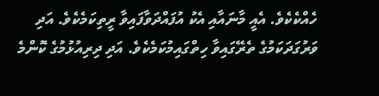ހެއްކެކެވެ. އެއީ މާނައާއި އެކު އުފައްދަވާފައިވާ ރީތިކަމެކެވެ. އަދި ވަރުގަދަކަމުގެ ތެރޭގައިވާ ހިތްގައިމުކަމެކެވެ. އަދި ދިރިއުޅުމުގެ ކޮންމެ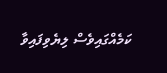ކަމެއްގައިވެސް ލިޔެވިފައިވާ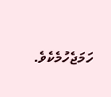ހަމަޖެހުމެކެވެ.